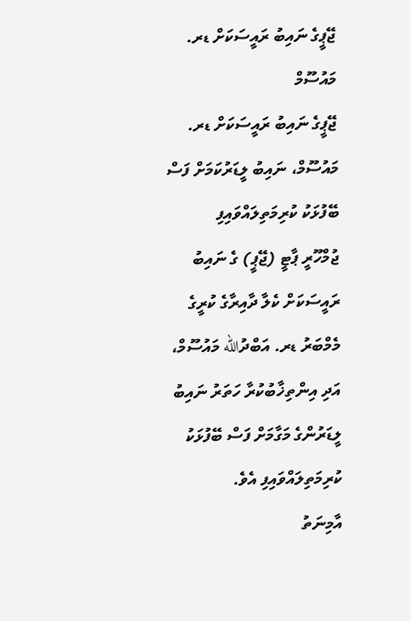ޖޭޕީގެ ނައިބު ރައީސަކަށް ޑރ. މައުސޫމް
ޖޭޕީގެ ނައިބު ރައީސަކަށް ޑރ. މައުސޫމް، ނައިބު ލީޑަރުކަމަށް ފަސް ބޭފުޅަކު ކުރިމަތިލައްވައިފި
ޖުމްހޫރީ ޕާޓީ (ޖޭޕީ) ގެ ނައިބު ރައީސަކަށް ކެލާ ދާއިރާގެ ކުރީގެ މެމްބަރު ޑރ. އަބްދުالله މައުސޫމް، އަދި އިންތިޚާބުކުރާ ހަތަރު ނައިބު ލީޑަރުންގެ މަގާމަށް ފަސް ބޭފުޅަކު ކުރިމަތިލައްވައިފި އެވެ.
އާމިނަތު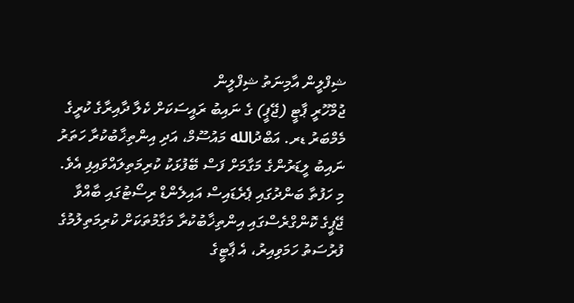ޝިފްލީން އާމިނަތު ޝިފްލީން
ޖުމްހޫރީ ޕާޓީ (ޖޭޕީ) ގެ ނައިބު ރައީސަކަށް ކެލާ ދާއިރާގެ ކުރީގެ މެމްބަރު ޑރ. އަބްދުالله މައުސޫމް، އަދި އިންތިޚާބުކުރާ ހަތަރު ނައިބު ލީޑަރުންގެ މަގާމަށް ފަސް ބޭފުޅަކު ކުރިމަތިލައްވައިފި އެވެ.
މި ހަފުތާ ބަންދުގައި ޕެރެޑައިސް އައިލެންޑް ރިސޯޓުގައި ބާއްވާ ޖޭޕީގެ ކޮންގްރެސްގައި އިންތިޚާބުކުރާ މަގާމުތަކަށް ކުރިމަތިލުމުގެ ފުރުސަތު ހަމަވިއިރު، އެ ޕާޓީގެ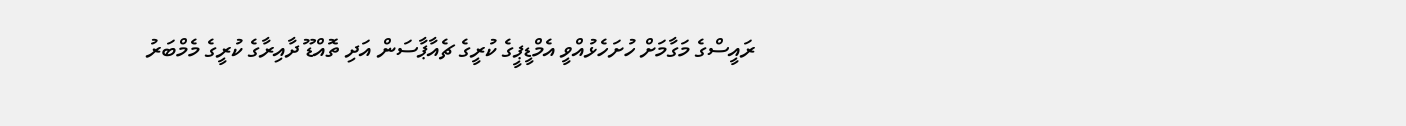ރައީސްގެ މަގާމަށް ހުށަހެޅުއްވީ އެމްޑީޕީގެ ކުރީގެ ޗެއާޕާސަން އަދި ތޮއްޑޫ ދާއިރާގެ ކުރީގެ މެމްބަރު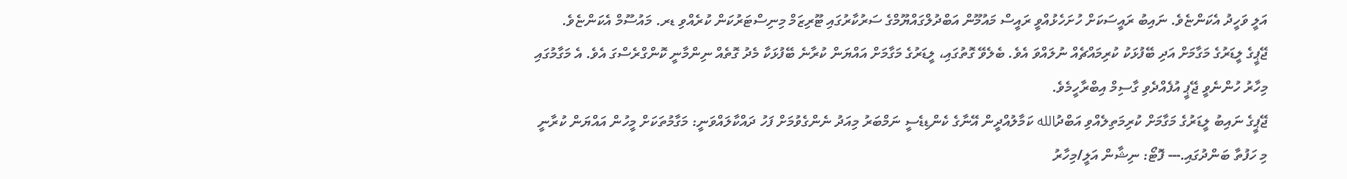އަލީ ވަހީދު އެކަންޏެވެ. ނައިބު ރައީސަކަށް ހުށަހެޅުއްވީ ރައީސް މައުމޫން އަބްދުލްގައްޔޫމްގެ ސަރުކާރުގައި ޓޫރިޒަމް މިނިސްޓަރުކަން ކުރެއްވި ޑރ. މައުސޫމް އެކަންޏެވެ.
ޖޭޕީގެ ލީޑަރުގެ މަގާމަށް އަދި ބޭފުޅަކު ކުރިމައްޗެއް ނުލައްވަ އެވެ. ބެލެވޭ ގޮތުގައި، ލީޑަރުގެ މަގާމަށް އައްޔަން ކުރާނެ ބޭފުޅަކާ މެދު ގޮތެއް ނިންމާނީ ކޮންގްރެސްގަ އެވެ. އެ މަގާމުގައި މިހާރު ހުންނެވީ ޖޭޕީ އުފެއްދެވި ގާސިމް އިބްރާހީމެވެ.
ޖޭޕީގެ ނައިބު ލީޑަރުގެ މަގާމަށް ކުރިމަތިލެއްވި އަބްދުالله ކަމާލުއްދީން އޭނާގެ ކެންޑިޑެސީ ނަމްބަރު މިއަދު ނެންގެވުމަށް ފަހު ދައްކާލައްވަނީ: މަގާމުތަކަށް މީހުން އައްޔަން ކުރާނީ މި ހަފުތާ ބަންދުގައި.--- ފޮޓޯ: ނިޝާން އަލީ/މިހާރު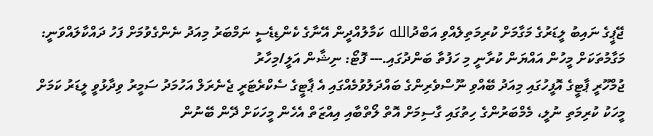ޖޭޕީގެ ނައިބު ލީޑަރުގެ މަގާމަށް ކުރިމަތިލެއްވި އަބްދުالله ކަމާލުއްދީން އޭނާގެ ކެންޑިޑެސީ ނަމްބަރު މިއަދު ނެންގެވުމަށް ފަހު ދައްކާލައްވަނީ: މަގާމުތަކަށް މީހުން އައްޔަން ކުރާނީ މި ހަފުތާ ބަންދުގައި.--- ފޮޓޯ: ނިޝާން އަލީ/މިހާރު
ޖުމްހޫރީ ޕާޓީގެ އޮފީހުގައި މިއަދު ބޭއްވި ނޫސްވެރިންގެ ބައްދަލުވުމެއްގައި އެ ޕާޓީގެ ސެކްރެޓަރީ ޖެނެރަލް އަހުމަދު ސަމީރު ވިދާޅުވީ ލީޑަރު ކަމަށް މީހަކު ކުރިމަތި ނުލީ، މެމްބަރުންގެ ހިތުގައި ގާސިމަށް އޮތް ލޯތްބާއި އިއްޒަތް އެހެން މީހަކަށް ދޭން ބޭނުން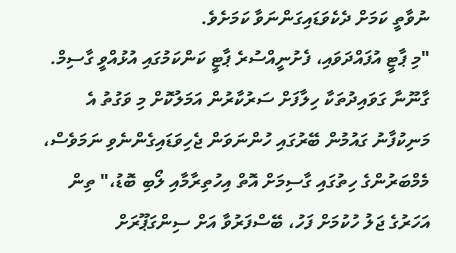ނުވާތީ ކަމަށް ދެކެވަޑައިގަންނަވާ ކަމަށެވެ.
"މި ޕާޓީ އުފައްދަވައި، ފެށުނީއްސުރެ ޕާޓީ ކަންކަމުގައި އުޅުއްވީ ގާސިމް. ގާނޫނާ ގަވައިދުތަކާ ހިލާފަށް ސަރުކާރުން އަމަލުކޮށް މި ވަގުތު އެ މަނިކުފާނު ގައުމުން ބޭރުގައި ހުންނަވަން ޖެހިވަޑައިގެންނެވި ނަމަވެސް، މެމްބަރުންގެ ހިތުގައި ގާސިމަށް އޮތް އިހުތިރާމާއި ލޯބި ބޮޑު،" ތިން އަހަރުގެ ޖަލު ހުކުމަށް ފަހު، ބޭސްފަރުވާ އަށް ސިންގަޕޫރަށް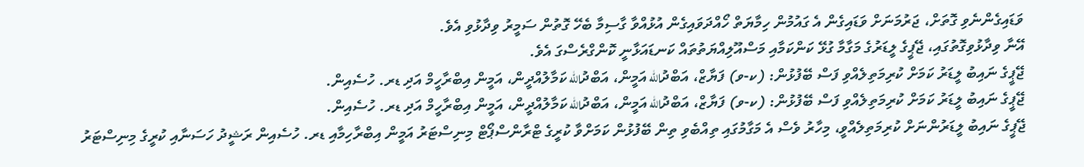ވަޑައިގެންނެވި ގޮތަށް، ޖަރުމަނަށް ވަޑައިގެން އެ ގައުމުން ހިމާޔަތް ހޯއްދަވައިގެން އުޅުއްވާ ގާސިމާ ބެހޭ ގޮތުން ސަމީރު ވިދާޅުވި އެވެ.
އޭނާ ވިދާޅުވިގޮތުގައި، ޖޭޕީގެ ލީޑަރުގެ މަގާމާ ގުޅޭ ކަންކަމާއި މަސްއޫލިއްޔަތުތައް ކަނޑައަޅާނީ ކޮންގްރެސްގަ އެވެ.
ޖޭޕީގެ ނައިބު ލީޑަރު ކަމަށް ކުރިމަތިލެއްވި ފަސް ބޭފުޅުން: (ކ-ވ) ފަޔާޒް، އަބްދުالله އަމީން، އަބްދުالله ކަމާލުއްދީން، އަމީން އިބްރާހީމް އަދި ޑރ. ހުސެއިން.
ޖޭޕީގެ ނައިބު ލީޑަރު ކަމަށް ކުރިމަތިލެއްވި ފަސް ބޭފުޅުން: (ކ-ވ) ފަޔާޒް، އަބްދުالله އަމީން، އަބްދުالله ކަމާލުއްދީން، އަމީން އިބްރާހީމް އަދި ޑރ. ހުސެއިން.
ޖޭޕީގެ ނައިބު ލީޑަރުންނަށް ކުރިމަތިލެއްވީ، މިހާރު ވެސް އެ މަގާމުގައި ތިއްބެވި ތިން ބޭފުޅުން ކަމަށްވާ ކުރީގެ ޓްރާންސްޕޯޓް މިނިސްޓަރު އަމީން އިބްރާހިމާއި ޑރ. ހުސެއިން ރަޝީދު ހަސަނާއި ކުރީގެ މިނިސްޓަރު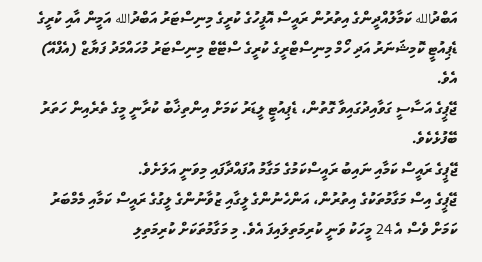އަބްދުالله ކަމާލުއްދީންގެ އިތުރުން ރައީސް އޮފީހުގެ ކުރީގެ މިނިސްޓަރު އަބްދުالله އަމީން އާއި ކުރީގެ ޑެޕިއުޓީ ކޮމިޝަނަރު އަދި ހޯމް މިނިސްޓްރީގެ ކުރީގެ ސްޓޭޓް މިނިސްޓަރު މުހައްމަދު ފަޔާޒް (އެފްއޭ) އެވެ.
ޖޭޕީގެ އަސާސީ ގަވާއިދުގައިވާ ގޮތުން، ޑެޕިއުޓީ ލީޑަރު ކަމަށް އިންތިޚާބު ކުރާނީ މީގެ ތެރެއިން ހަތަރު ބޭފުޅެކެވެ.
ޖޭޕީގެ ރައީސް ކަމާއި ނައިބު ރައީސްކަމުގެ މަގާމު އުފައްދާފައި މިވަނީ އަލަށެވެ.
ޖޭޕީގެ އިސް މަގާމުތަކުގެ އިތުރުން، އަންހެނުންގެ ލީގާއި ޒުވާނުންގެ ލީގުގެ ރައީސް ކަމާއި މެމްބަރު ކަމަށް ވެސް އެ 24 މީހަކު ވަނީ ކުރިމަތިލައިފަ އެވެ. މި މަގާމުތަކަށް ކުރިމަތިލި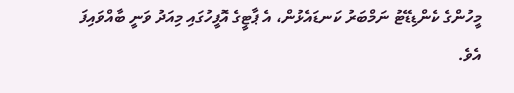މީހުންގެ ކެންޑިޑޭޓު ނަމްބަރު ކަނޑައެޅުން، އެ ޕާޓީގެ އޮފީހުގައި މިއަދު ވަނީ ބާއްވައިފަ އެވެ.